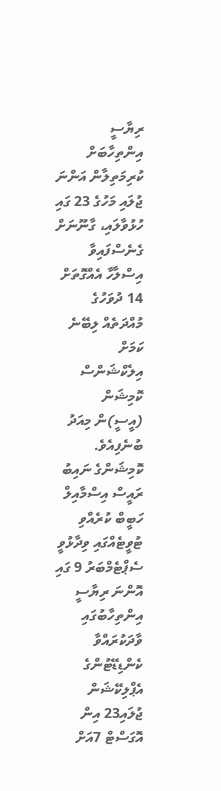ރިޔާސީ އިންތިހާބަށް ކުރިމަތިލާން އަންނަ ޖުލައި މަހުގެ 23 ގައި ހުޅުވާލައި، ގާނޫނަށް ގެނެސްފައިވާ އިސްލާހާ އެއްގޮތަށް 14 ދުވަހުގެ މުއްދަތެއް ލިބޭނެ ކަމަށް އިލެކްޝަންސް ކޮމިޝަން (އީސީ)ން މިއަދު ބުނެފިއެވެ.
ކޮމިޝަންގެ ނައިބު ރައީސް އިސްމާއިލް ހަބީބް ކުރެއްވި ޓުވީޓެއްގައި ވިދާޅުވީ ސެޕްޓެމްބަރު 9 ގައި އޮންނަ ރިޔާސީ އިންތިހާބުގައި ވާދަކުރައްވާ ކެންޑިޑޭޓުންގެ އެޕްލިކޭޝަން ޖުލައި23 އިން އޮގަސްޓް 7އަށް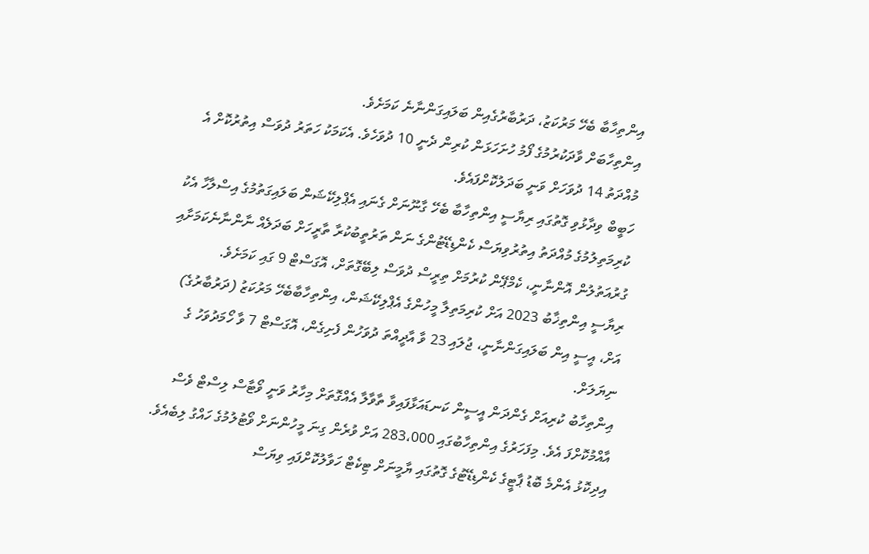އިންތިހާބާ ބެހޭ މަރުކަޒު، ދަރުބާރުގެއިން ބަލައިގަންނާނެ ކަމަށެވެ.
އިންތިހާބަށް ވާދަކުރުމުގެ ފޯމު ހުށަހަޅަން ކުރިން ދެނީ 10 ދުވަހެވެ. އެކަމަކު ހަތަރު ދުވަސް އިތުރުކޮށް އެ މުއްދަތު 14 ދުވަހަށް ވަނީ ބަދަލުކޮށްފައެވެ.
ހަބީބް ވިދާޅުވި ގޮތުގައި ރިޔާސީ އިންތިހާބާ ބެހޭ ގާނޫނަށް ގެނައި އެޕްލިކޭޝަން ބަލައިގަތުމުގެ އިސްލާހާ އެކު ކުރިމަތިލުމުގެ މުއްދަތު އިތުރުވިޔަސް ކެންޑިޑޭޓުންގެ ނަން ތަރުތީބުކުރާ ތާރީހަށް ބަދަލެއް ނާންނާނެކަމަށާއި ގުރުއަތުލުން އޮންނާނީ، ކެމްޕޭން ކުރުމަށް ތިރީސް ދުވަސް ލިބޭގޮތަށް، އޮގަސްޓް 9 ގައި ކަމަށެވެ.
ރިޔާސީ އިންތިޚާބު 2023 އަށް ކުރިމަތިލާ މީހުންގެ އެޕްލިކޭޝަން، އިންތިހާބާބެހޭ މަރުކަޒު (ދަރުބާރުގެ) އަށް، އީސީ އިން ބަލައިގަންނާނީ، ޖުލައި 23 ވާ އާދީއްތަ ދުވަހުން ފެށިގެން، އޮގަސްޓް 7 ވާ ހޯމަދުވަހު ގެ ނިޔަލަށް.
އިންތިހާބު ކުރިއަށް ގެންދަން އީސީން ކަނޑައަޅާފައިވާ ތާވާލާ އެއްގޮތަށް މިހާރު ވަނީ ވޯޓާސް ލިސްޓް ވެސް އާއްމުކޮށްފަ އެވެ. މިފަހަރުގެ އިންތިހާބުގައި 283،000 އަށް ވުރެން ގިނަ މީހުންނަށް ވޯޓުލުމުގެ ހައްގު ލިބެއެވެ.
އިދިކޮޅު އެންމެ ބޮޑު ޕާޓީގެ ކެންޑިޑޭޓުގެ ގޮތުގައި ޔާމީނަށް ޓިކެޓް ހަވާލުކޮށްފައި ވިޔަސް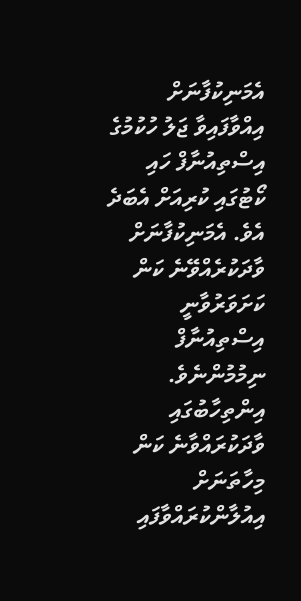އެމަނިކުފާނަށް އިއްވާފައިވާ ޖަލު ހުކުމުގެ އިސްތިއުނާފް ހައި ކޯޓުގައި ކުރިއަށް އެބަދެ އެވެ. އެމަނިކުފާނަށް ވާދަކުރެއްވޭނެ ކަން ކަށަވަރުވާނީ އިސްތިއުނާފް ނިމުމުންނެވެ.
އިންތިހާބުގައި ވާދަކުރައްވާނެ ކަން މިހާތަނަށް އިއުލާންކުރައްވާފައި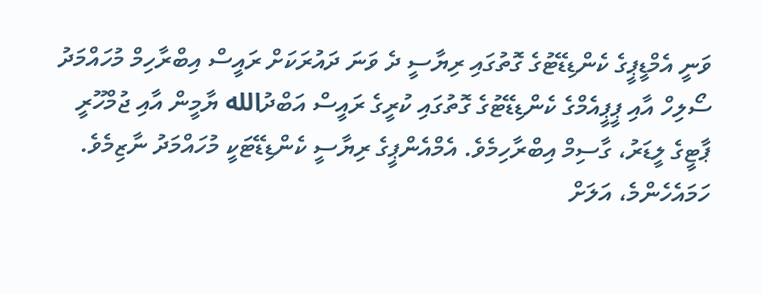ވަނީ އެމްޑީޕީގެ ކެންޑިޑޭޓުގެ ގޮތުގައި ރިޔާސީ ދެ ވަނަ ދައުރަކަށް ރައީސް އިބްރާހިމް މުހައްމަދު ސޯލިހް އާއި ޕީޕީއެމްގެ ކެންޑިޑޭޓުގެ ގޮތުގައި ކުރީގެ ރައީސް އަބްދުالله ޔާމީން އާއި ޖުމްހޫރީ ޕާޓީގެ ލީޑަރު، ގާސިމް އިބްރާހިމެވެ. އެމްއެންޕީގެ ރިޔާސީ ކެންޑިޑޭޓަކީ މުހައްމަދު ނާޒިމެވެ. ހަމައެހެންމެ، އަލަށް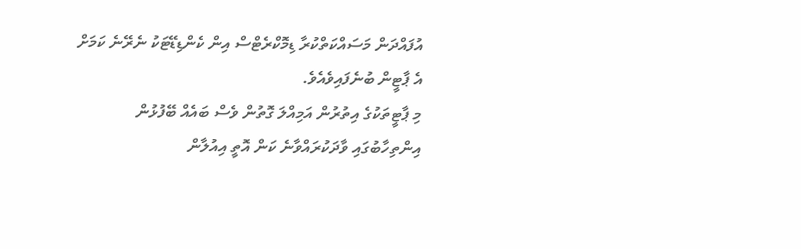އުފައްދަން މަސައްކަތްކުރާ ޑިމޮކްރެޓްސް އިން ކެންޑިޑޭޓަކު ނެރޭނެ ކަމަށް އެ ޕާޓީން ބުނެފައިވެއެވެ.
މި ޕާޓީތަކުގެ އިތުރުން އަމިއްލަ ގޮތުން ވެސް ބައެއް ބޭފުޅުން އިންތިހާބުގައި ވާދަކުރައްވާނެ ކަން އޮތީ އިއުލާން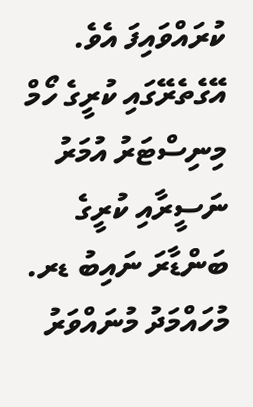ކުރައްވައިފަ އެވެ. އޭގެތެރޭގައި ކުރީގެ ހޯމް މިނިސްޓަރު އުމަރު ނަސީރާއި ކުރީގެ ބަންޑާރަ ނައިބު ޑރ. މުހައްމަދު މުނައްވަރު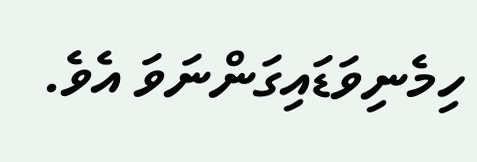ހިމެނިވަޑައިގަންނަވަ އެވެ.